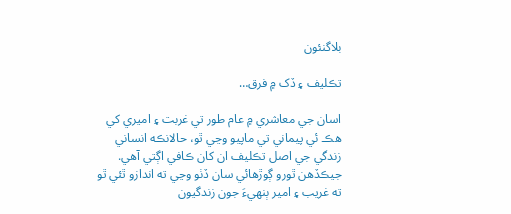بلاگنئون

تڪليف ۽ ڏک ۾ فرق…

اسان جي معاشري ۾ عام طور تي غربت ۽ اميري کي هڪ ئي پيماني تي ماپيو وڃي ٿو، حالانڪه انساني زندگي جي اصل تڪليف ان کان ڪافي اڳتي آهي. جيڪڏهن ٿورو ڳوڙهائي سان ڏٺو وڃي ته اندازو ٿئي ٿو ته غريب ۽ امير ٻنهيءَ جون زندگيون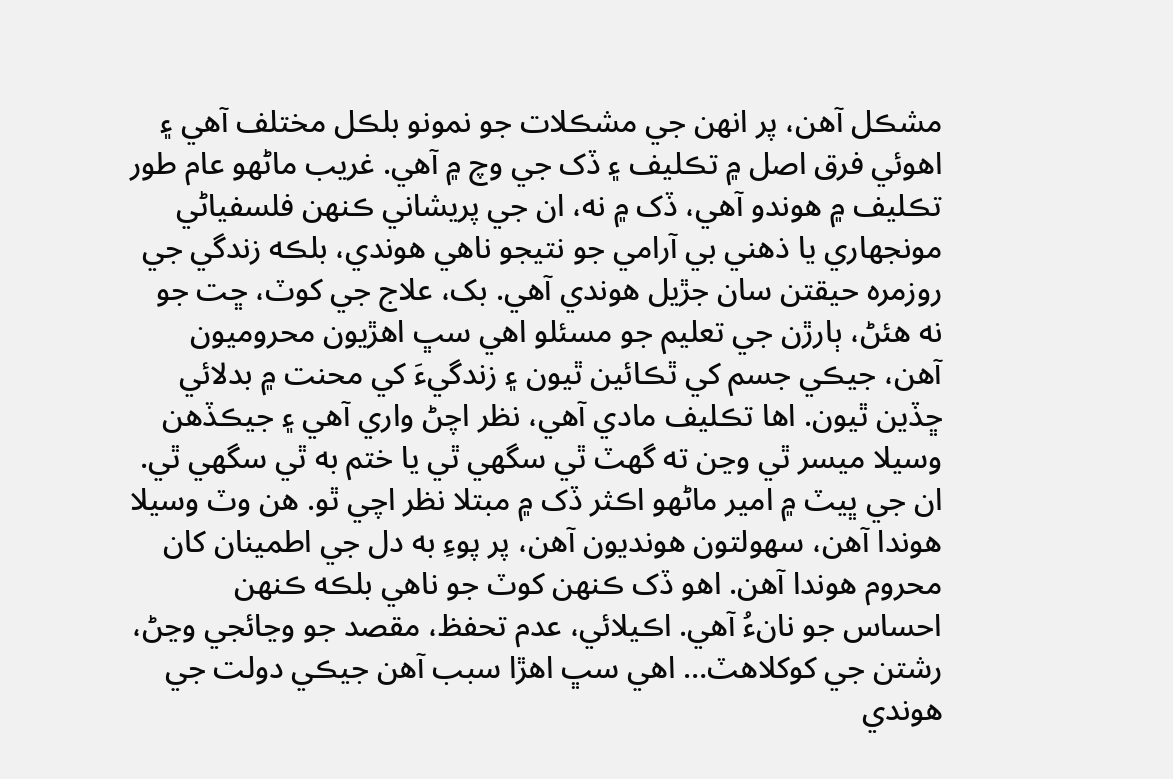مشڪل آهن، پر انهن جي مشڪلات جو نمونو بلڪل مختلف آهي ۽ اهوئي فرق اصل ۾ تڪليف ۽ ڏک جي وچ ۾ آهي. غريب ماڻهو عام طور تڪليف ۾ هوندو آهي، ڏک ۾ نه، ان جي پريشاني ڪنهن فلسفياڻي مونجهاري يا ذهني بي آرامي جو نتيجو ناهي هوندي، بلڪه زندگي جي روزمره حيقتن سان جڙيل هوندي آهي. بک، علاج جي کوٽ، ڇت جو نه هئڻ، ٻارڙن جي تعليم جو مسئلو اهي سڀ اهڙيون محروميون آهن، جيڪي جسم کي ٿڪائين ٿيون ۽ زندگيءَ کي محنت ۾ بدلائي ڇڏين ٿيون. اها تڪليف مادي آهي، نظر اچڻ واري آهي ۽ جيڪڏهن وسيلا ميسر ٿي وڃن ته گهٽ ٿي سگهي ٿي يا ختم به ٿي سگهي ٿي. ان جي ڀيٽ ۾ امير ماڻهو اڪثر ڏک ۾ مبتلا نظر اچي ٿو. هن وٽ وسيلا هوندا آهن، سهولتون هونديون آهن، پر پوءِ به دل جي اطمينان کان محروم هوندا آهن. اهو ڏک ڪنهن کوٽ جو ناهي بلڪه ڪنهن احساس جو نانءُ آهي. اڪيلائي، عدم تحفظ، مقصد جو وڃائجي وڃڻ، رشتن جي کوکلاهٽ… اهي سڀ اهڙا سبب آهن جيڪي دولت جي هوندي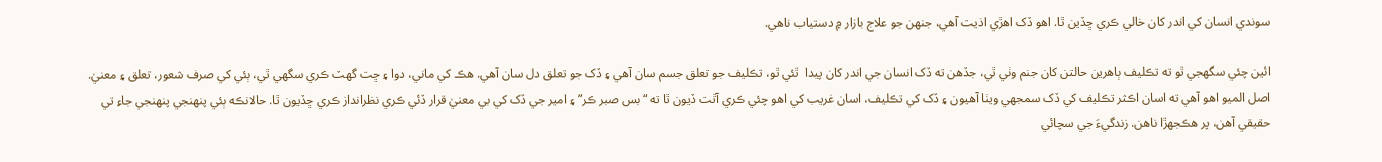سوندي انسان کي اندر کان خالي ڪري ڇڏين ٿا. اهو ڏک اهڙي اذيت آهي، جنهن جو علاج بازار ۾ دستياب ناهي.

ائين چئي سگهجي ٿو ته تڪليف ٻاهرين حالتن کان جنم وٺي ٿي، جڏهن ته ڏک انسان جي اندر کان پيدا  ٿئي ٿو، تڪليف جو تعلق جسم سان آهي ۽ ڏک جو تعلق دل سان آهي. هڪ کي ماني، دوا ۽ ڇت گهٽ ڪري سگهي ٿي، ٻئي کي صرف شعور، تعلق ۽ معنيٰ. اصل الميو اهو آهي ته اسان اڪثر تڪليف کي ڏک سمجهي ويٺا آهيون ۽ ڏک کي تڪليف، اسان غريب کي اهو چئي ڪري آٿت ڏيون ٿا ته “بس صبر ڪر” ۽ امير جي ڏک کي بي معنيٰ قرار ڏئي ڪري نظرانداز ڪري ڇڏيون ٿا. حالانڪه ٻئي پنهنجي پنهنجي جاءِ تي حقيقي آهن، پر هڪجهڙا ناهن. زندگيءَ جي سچائي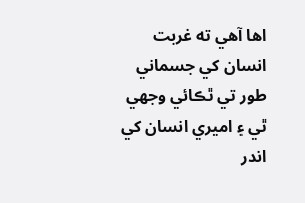اها آهي ته غربت انسان کي جسماني طور تي ٿڪائي وجهي ٿي ۽ اميري انسان کي اندر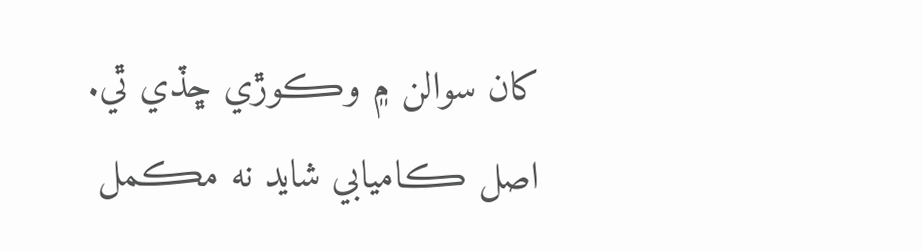کان سوالن ۾ وڪوڙي ڇڏي ٿي. اصل ڪاميابي شايد نه مڪمل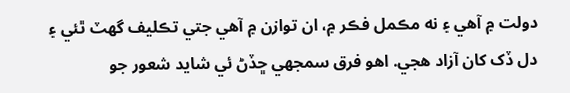دولت ۾ آهي ۽ نه مڪمل فڪر ۾، ان توازن ۾ آهي جتي تڪليف گهٽ ٿئي ۽ دل ڏک کان آزاد هجي. اهو فرق سمجهي ڇڏڻ ئي شايد شعور جو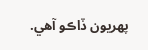پهريون ڏاڪو آهي.